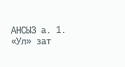АНСЫЗ а. 1. «Ул» зат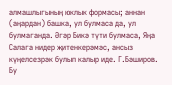алмашлыгының юклык формасы; аннан (аңардан) башка, ул булмаса да, ул булмаганда. Әгәр Бикә түти булмаса, Яңа Салага нидер җитенкерәмәс, ансыз күңелсезрәк булып калыр иде. Г.Бәширов. Бу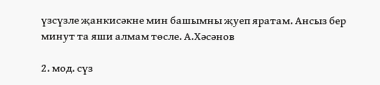үзсүзле җанкисәкне мин башымны җуеп яратам. Ансыз бер минут та яши алмам төсле. А.Хәсәнов

2. мод. сүз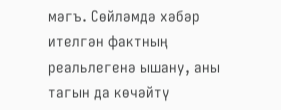мәгъ. Сөйләмдә хәбәр ителгән фактның реальлегенә ышану, аны тагын да көчәйтү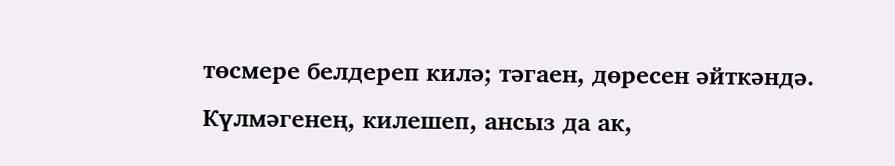төсмере белдереп килә; тәгаен, дөресен әйткәндә. Күлмәгенең, килешеп, ансыз да ак,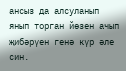ансыз да алсуланып янып торган йөзен ачып җибәрүен генә күр әле син.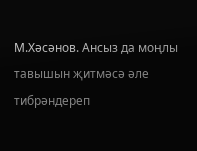М.Хәсәнов. Ансыз да моңлы тавышын җитмәсә әле тибрәндереп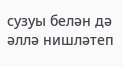сузуы белән дә әллә нишләтеп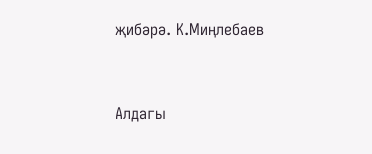җибәрә. К.Миңлебаев



Алдагы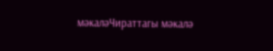мәкаләЧираттагы мәкалә